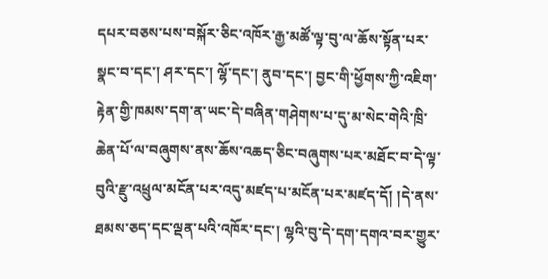དཔར་བཅས་པས་བསྐོར་ཅིང་འཁོར་རྒྱ་མཚོ་ལྟ་བུ་ལ་ཆོས་སྟོན་པར་སྣང་བ་དང་། ཤར་དང་། ལྷོ་དང་། ནུབ་དང་། བྱང་གི་ཕྱོགས་ཀྱི་འཇིག་རྟེན་གྱི་ཁམས་དག་ན་ཡང་དེ་བཞིན་གཤེགས་པ་དུ་མ་སེང་གེའི་ཁྲི་ཆེན་པོ་ལ་བཞུགས་ནས་ཆོས་འཆད་ཅིང་བཞུགས་པར་མཐོང་བ་དེ་ལྟ་བུའི་རྫུ་འཕྲུལ་མངོན་པར་འདུ་མཛད་པ་མངོན་པར་མཛད་དོ། །དེ་ནས་ཐམས་ཅད་དང་ལྡན་པའི་འཁོར་དང་། ལྷའི་བུ་དེ་དག་དགའ་བར་གྱུར་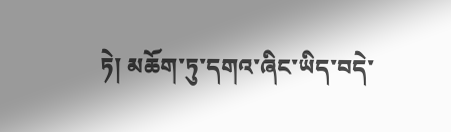ཏེ། མཆོག་ཏུ་དགའ་ཞིང་ཡིད་བདེ་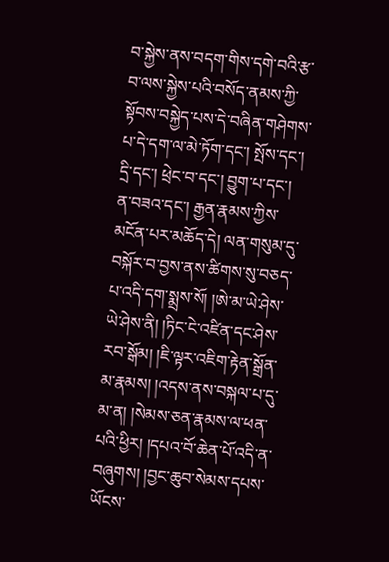བ་སྐྱེས་ནས་བདག་གིས་དགེ་བའི་རྩ་བ་ལས་སྐྱེས་པའི་བསོད་ནམས་ཀྱི་སྟོབས་བསྐྱེད་པས་དེ་བཞིན་གཤེགས་པ་དེ་དག་ལ་མེ་ཏོག་དང་། སྤོས་དང་། དྲི་དང་། ཕྲེང་བ་དང་། བྱུག་པ་དང་། ན་བཟའ་དང་། རྒྱན་རྣམས་ཀྱིས་མངོན་པར་མཆོད་དེ། ལན་གསུམ་དུ་བསྐོར་བ་བྱས་ནས་ཚིགས་སུ་བཅད་པ་འདི་དག་སྨྲས་སོ། །ཨེ་མ་ཡེ་ཤེས་ཡེ་ཤེས་ནི། །ཏིང་ངེ་འཛིན་དང་ཤེས་རབ་སྒོམ། །ཇི་ལྟར་འཇིག་རྟེན་སྒྲོན་མ་རྣམས། །འདས་ནས་བསྐལ་པ་དུ་མ་ན། །སེམས་ཅན་རྣམས་ལ་ཕན་པའི་ཕྱིར། །དཔའ་བོ་ཆེན་པོ་འདི་ན་བཞུགས། །བྱང་ཆུབ་སེམས་དཔས་ཡོངས་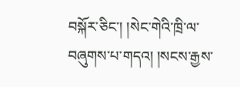བསྐོར་ཅིང་། །སེང་གེའི་ཁྲི་ལ་བཞུགས་པ་གདའ། །སངས་རྒྱས་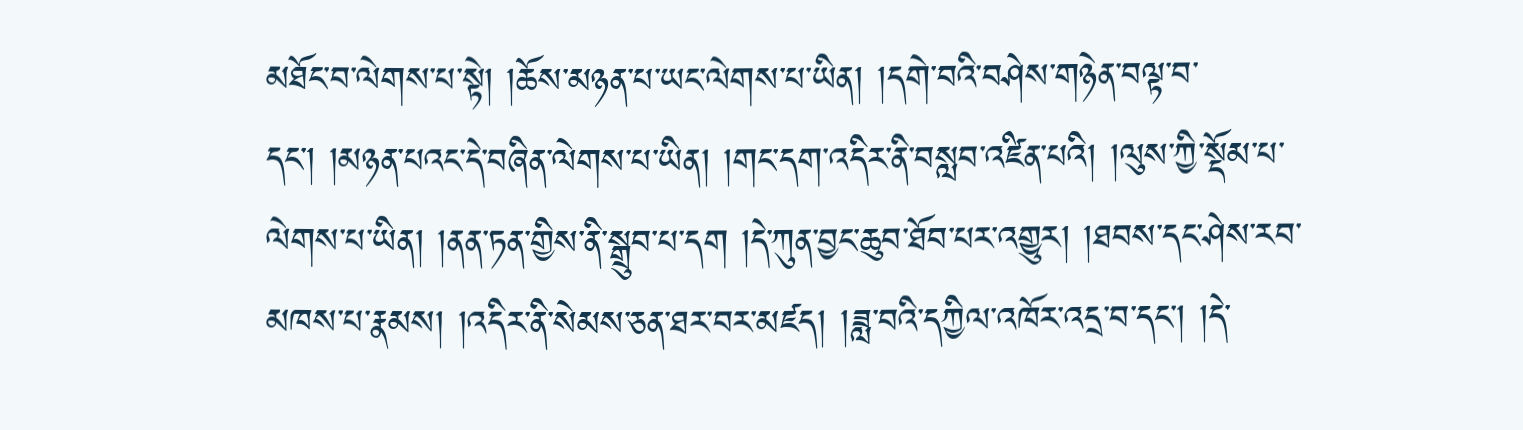མཐོང་བ་ལེགས་པ་སྟེ། །ཆོས་མཉན་པ་ཡང་ལེགས་པ་ཡིན། །དགེ་བའི་བཤེས་གཉེན་བལྟ་བ་དང་། །མཉན་པའང་དེ་བཞིན་ལེགས་པ་ཡིན། །གང་དག་འདིར་ནི་བསླབ་འཛིན་པའི། །ལུས་ཀྱི་སྡོམ་པ་ལེགས་པ་ཡིན། །ནན་ཏན་གྱིས་ནི་སྒྲུབ་པ་དག །དེ་ཀུན་བྱང་ཆུབ་ཐོབ་པར་འགྱུར། །ཐབས་དང་ཤེས་རབ་མཁས་པ་རྣམས། །འདིར་ནི་སེམས་ཅན་ཐར་བར་མཛད། །ཟླ་བའི་དཀྱིལ་འཁོར་འདྲ་བ་དང་། །དེ་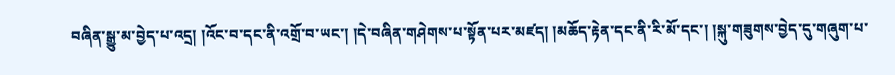བཞིན་སྒྱུ་མ་བྱེད་པ་འདྲ། །འོང་བ་དང་ནི་འགྲོ་བ་ཡང་། །དེ་བཞིན་གཤེགས་པ་སྟོན་པར་མཛད། །མཆོད་རྟེན་དང་ནི་རི་མོ་དང་། །སྐུ་གཟུགས་བྱེད་དུ་གཞུག་པ་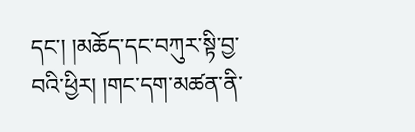དང་། །མཆོད་དང་བཀུར་སྟི་བྱ་བའི་ཕྱིར། །གང་དག་མཚན་ནི་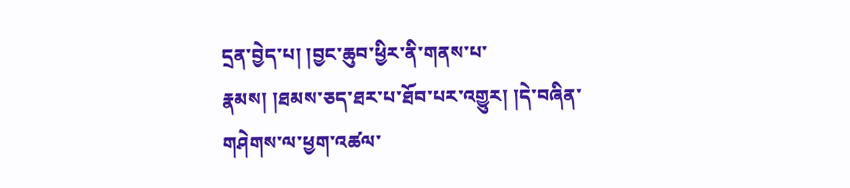དྲན་བྱེད་པ། །བྱང་ཆུབ་ཕྱིར་ནི་གནས་པ་རྣམས། །ཐམས་ཅད་ཐར་པ་ཐོབ་པར་འགྱུར། །དེ་བཞིན་གཤེགས་ལ་ཕྱག་འཚལ་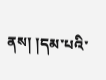ནས། །དམ་པའི་